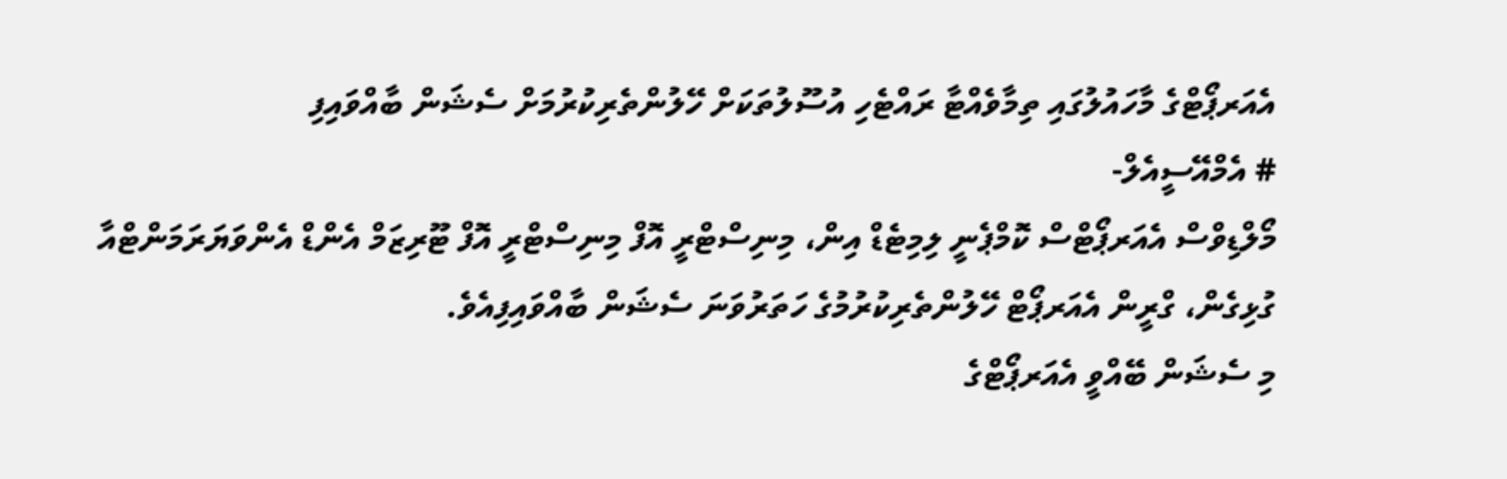އެއަރޕޯޓްގެ މާހައުލުގައި ތިމާވެއްޓާ ރައްޓެހި އުސޫލުތަކަށް ހޭލުންތެރިކުރުމަށް ސެޝަން ބާއްވައިފި
# އެމްއޭސީއެލް-
މޯލްޑިވްސް އެއަރޕޯޓްސް ކޮމްޕެނީ ލިމިޓެޑް އިން، މިނިސްޓްރީ އޮފް މިނިސްޓްރީ އޮފް ޓޫރިޒަމް އެންޑް އެންވަޔަރަމަންޓްއާ ގުޅިގެން، ގްރީން އެއަރޕޯޓް ހޭލުންތެރިކުރުމުގެ ހަތަރުވަނަ ސެޝަން ބާއްވައިފިއެވެ.
މި ސެޝަން ބޭއްވީ އެއަރޕޯޓްގެ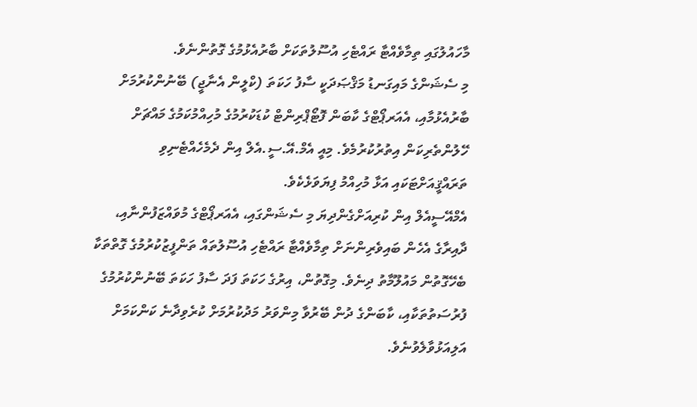މާހައުލުގައި ތިމާވެއްޓާ ރައްޓެހި އުސޫލުތަކަށް ބާރުއެޅުމުގެ ގޮތުންނެވެ.
މި ސެޝަންގެ މައިގަނޑު މަޤްޞަދަކީ ސާފު ހަކަތަ (ކްލީން އެނާޖީ) ބޭނުންކުރުމަށް ބާރުއެޅުމާއި، އެއަރޕޯޓްގެ ކާބަން ފޮޓޯޕްރިންޓް ކުޑަކުރުމުގެ މުހިއްމުކަމުގެ މައްޗަށް ހޭލުންތެރިކަން އިތުރުކުރުމެވެ. މިއީ އެމް.އޭ.ސީ.އެލް އިން ދެމެހެއްޓެނިވި ތަރައްޤީއަށްޓަކައި އަޅާ މުހިއްމު ފިޔަވަޅެކެވެ.
އެމްއޭސީއެލް އިން ކުރިއަށްގެންދިޔަ މި ސެޝަންގައި، އެއަރޕޯޓްގެ މުވައްޒަފުންނާއި، ދާއިރާގެ އެހެން ބައިވެރިންނަށް ތިމާވެއްޓާ ރައްޓެހި އުސޫލުތައް ތަންފީޒުކުރުމުގެ ގޮތްތަކާ ބެހޭގޮތުން މައުލޫމާތު ދިނެވެ. މިގޮތުން، އިރުގެ ހަކަތަ ފަދަ ސާފު ހަކަތަ ބޭނުންކުރުމުގެ ފުރުސަތުތަކާއި، ކާބަންގެ ދުން ބޭރުވާ މިންވަރު މަދުކުރުމަށް ކުރެވިދާނެ ކަންކަމަށް އަލިއަޅުވާލެވުނެވެ.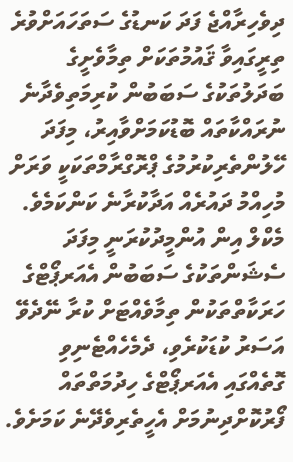ދިވެހިރާއްޖެ ފަދަ ކަނޑުގެ ސަތަހައަށްވުރެ ތިރީގައިވާ ޤައުމުތަކަށް ތިމާވެށީގެ ބަދަލުތަކުގެ ސަބަބުން ކުރިމަތިވެދާނެ ނުރައްކާތައް ބޮޑުކަމަށްވާއިރު، މިފަދަ ހޭލުންތެރިކުރުމުގެ ޕްރޮގްރާމްތަކަކީ ވަރަށް މުހިއްމު ދައުރެއް އަދާކުރާނެ ކަންކަމެވެ. މެކްލް އިން އުންމީދުކުރަނީ މިފަދަ ސެޝަންތަކުގެ ސަބަބުން އެއަރޕޯޓްގެ ހަރަކާތްތަކުން ތިމާވެއްޓަށް ކުރާ ނޭދެވޭ އަސަރު ކުޑަކުރެވި، ދެމެހެއްޓެނިވި ގޮތެއްގައި އެއަރޕޯޓްގެ ހިދުމަތްތައް ފޯރުކޮށްދިނުމަށް އެހީތެރިވެދޭނެ ކަމަށެވެ.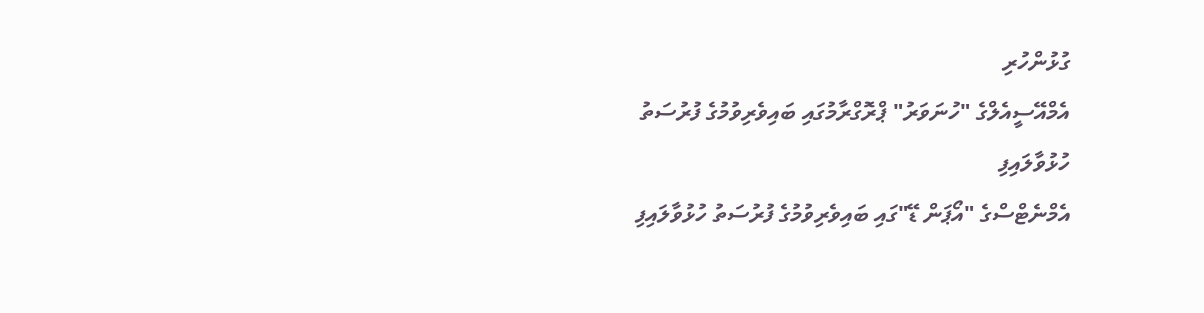ގުޅުންހުރި
އެމްއޭސީއެލްގެ "ހުނަވަރު" ޕްރޮގްރާމުގައި ބައިވެރިވުމުގެ ފުރުސަތު ހުޅުވާލައިފި
އެމްނެޓްސްގެ "އޯޕަން ޑޭ"ގައި ބައިވެރިވުމުގެ ފުރުސަތު ހުޅުވާލައިފި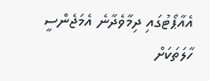އެއާޕޯޓުގައި ދިމާވެދާނެ އެމަޖެންސީ ހާލަތަކަށް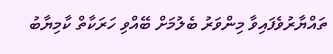ތައްޔާރުވެފައިވާ މިންވަރު ބެލުމަށް ބޭއްވި ހަރަކާތް ކާމިޔާބު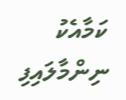ކަމާއެކު ނިންމާލައިފި